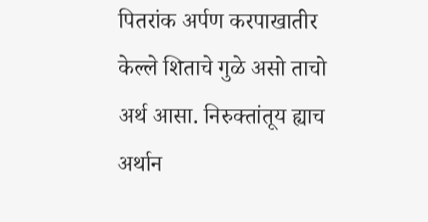पितरांक अर्पण करपाखातीर केल्ले शिताचे गुळे असो ताचो अर्थ आसा. निरुक्तांतूय ह्याच अर्थान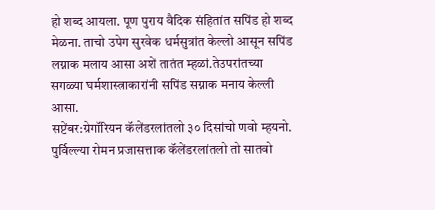हो शब्द आयला. पूण पुराय वैदिक संहितांत सपिंड हो शब्द मेळना. ताचो उपेग सुरवेक धर्मसुत्रांत केल्लो आसून सपिंड लग्नाक मलाय आसा अशें तातंत म्हळां.तेउपरांतच्या सगळ्या घर्मशास्त्राकारांनी सपिंड सग्नाक मनाय केल्ली आसा.
सप्टेंबर:ग्रेगॉरियन कॅलेंडरलांतलो ३० दिसांचो णवो म्हयनो. पुर्विल्ल्या रोमन प्रजासत्ताक कॅलेंडरलांतलो तो सातवो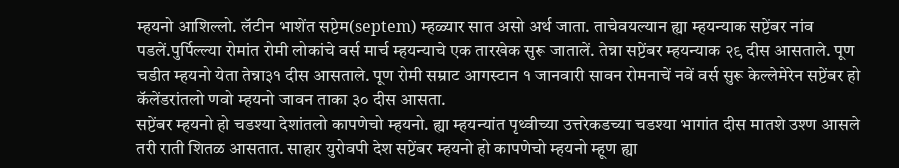म्हयनो आशिल्लो. लॅटीन भाशेंत सप्टेम(septem) म्हळ्यार सात असो अर्थ जाता. ताचेवयल्यान ह्या म्हयन्याक सप्टेंबर नांव पडलें.पुर्पिल्ल्या रोमांत रोमी लोकांचे वर्स मार्च म्हयन्याचे एक तारखेक सुरू जातालें. तेन्ना सप्टेंबर म्हयन्याक २९ दीस आसताले. पूण चडीत म्हयनो येता तेन्ना३१ दीस आसताले. पूण रोमी सम्राट आगस्टान १ जानवारी सावन रोमनाचें नवें वर्स सुरू केल्लेमेरेन सप्टेंबर हो कॅलेंडरांतलो णवो म्हयनो जावन ताका ३० दीस आसता.
सप्टेंबर म्हयनो हो चडश्या देशांतलो कापणेचो म्हयनो. ह्या म्हयन्यांत पृथ्वीच्या उत्तरेकडच्या चडश्या भागांत दीस मातशे उश्ण आसले तरी राती शितळ आसतात. साहार युरोवपी देश सप्टेंबर म्हयनो हो कापणेचो म्हयनो म्हूण ह्या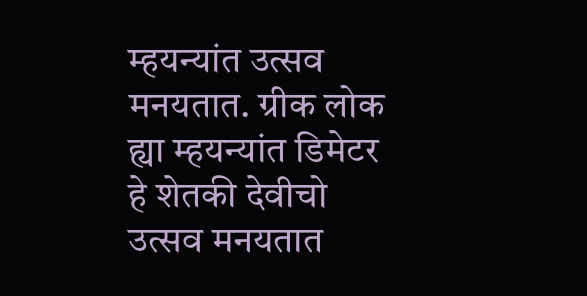म्हयन्यांत उत्सव मनयतात. ग्रीक लोक ह्या म्हयन्यांत डिमेटर हे शेतकी देवीचो उत्सव मनयतात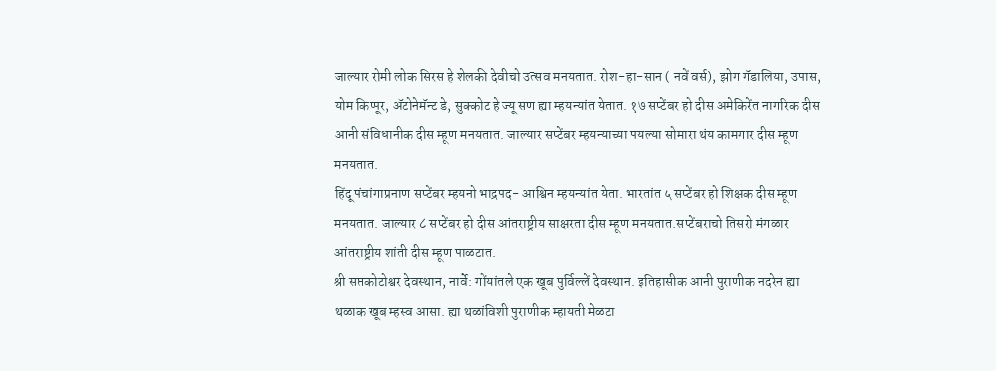जाल्यार रोमी लोक सिरस हे शेलकी देवीचो उत्सव मनयतात. रोश-हा-सान ( नवें वर्स), झोग गॅडालिया, उपास, योम किप्पूर, ॲटोनेमॅन्ट डे, सुक्कोट हे ज्यू सण ह्या म्हयन्यांत येतात. १७ सप्टेंबर हो दीस अमेकिरेंत नागरिक दीस आनी संविधानीक दीस म्हूण मनयतात. जाल्यार सप्टेंबर म्हयन्याच्या पयल्या सोमारा थंय कामगार दीस म्हूण मनयतात.
हिंदू पंचांगाप्रनाण सप्टेंबर म्हयनो भाद्रपद- आश्विन म्हयन्यांत येता. भारतांत ५ सप्टेंबर हो शिक्षक दीस म्हूण मनयतात. जाल्यार ८ सप्टेंबर हो दीस आंतराष्ट्रीय साक्षरता दीस म्हूण मनयतात.सप्टेंबराचो तिसरो मंगळार आंतराष्ट्रीय शांती दीस म्हूण पाळटात.
श्री सप्तकोटोश्वर देवस्थान, नार्वे: गोंयांतले एक खूब पुर्विल्लें देवस्थान. इतिहासीक आनी पुराणीक नदरेन ह्या थळाक खूब म्हस्व आसा. ह्या थळांविशी पुराणीक म्हायती मेळटा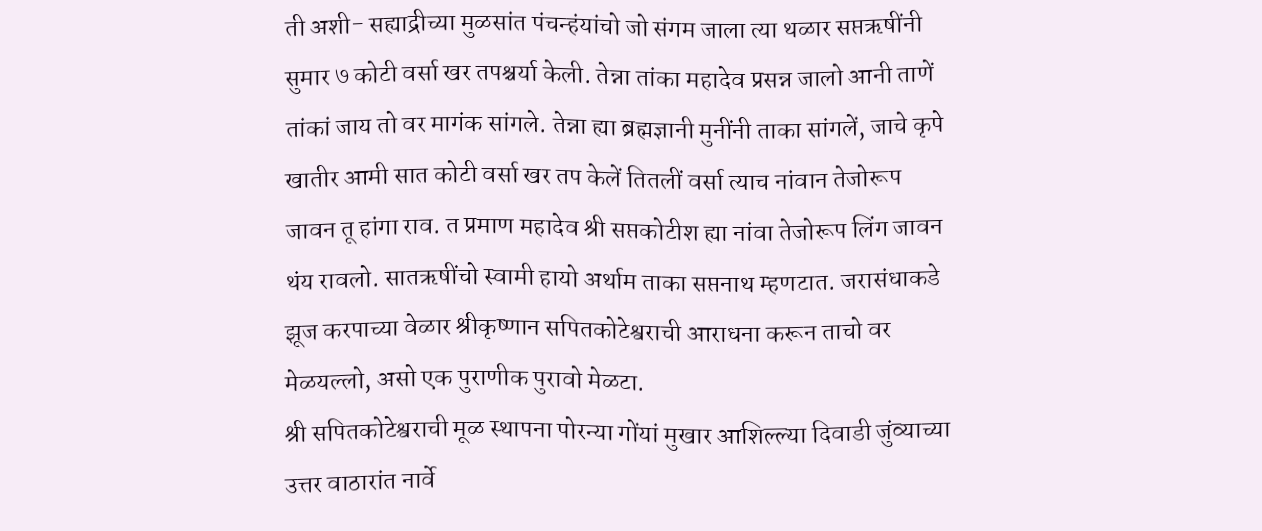ती अशी- सह्याद्रीच्या मुळसांत पंचन्हंयांचो जो संगम जाला त्या थळार सप्तऋषींनी सुमार ७ कोटी वर्सा खर तपश्चर्या केली. तेन्ना तांका महादेव प्रसन्न जालो आनी ताणें तांकां जाय तो वर मागंक सांगले. तेन्ना ह्या ब्रह्मज्ञानी मुनींनी ताका सांगलें, जाचे कृपे खातीर आमी सात कोटी वर्सा खर तप केलें तितलीं वर्सा त्याच नांवान तेजोरूप जावन तू हांगा राव. त प्रमाण महादेव श्री सप्तकोटीश ह्या नांवा तेजोरूप लिंग जावन थंय रावलो. सातऋषींचो स्वामी हायो अर्थाम ताका सप्तनाथ म्हणटात. जरासंधाकडे झूज करपाच्या वेळार श्रीकृष्णान सपितकोटेश्वराची आराधना करून ताचो वर मेळयल्लो, असो एक पुराणीक पुरावो मेळटा.
श्री सपितकोटेश्वराची मूळ स्थापना पोरन्या गोंयां मुखार आशिल्ल्या दिवाडी जुंव्याच्या उत्तर वाठारांत नार्वे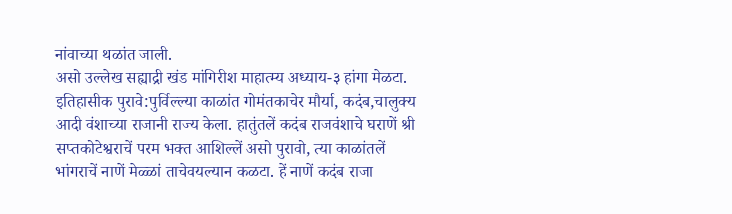नांवाच्या थळांत जाली.
असो उल्लेख सह्याद्री खंड मांगिरीश माहात्म्य अध्याय-३ हांगा मेळटा.
इतिहासीक पुरावे:पुर्विल्ल्या काळांत गोमंतकाचेर मौर्या, कदंब,चालुक्य आदी वंशाच्या राजानी राज्य केला. हातुंतलें कदंब राजवंशाचे घराणें श्री सप्तकोटेश्वराचें परम भक्त आशिल्लें असो पुरावो, त्या काळांतलें भांगराचें नाणें मेळ्ळां ताचेवयल्यान कळटा. हें नाणें कदंब राजा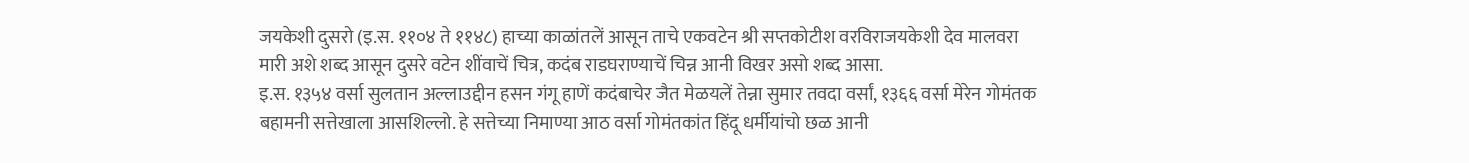जयकेशी दुसरो (इ.स. ११०४ ते ११४८) हाच्या काळांतलें आसून ताचे एकवटेन श्री सप्तकोटीश वरविराजयकेशी देव मालवरा मारी अशे शब्द आसून दुसरे वटेन शींवाचें चित्र, कदंब राडघराण्याचें चिन्न आनी विखर असो शब्द आसा.
इ.स. १३५४ वर्सा सुलतान अल्लाउद्दीन हसन गंगू हाणें कदंबाचेर जैत मेळयलें तेन्ना सुमार तवदा वर्सां, १३६६ वर्सा मेरेन गोमंतक बहामनी सत्तेखाला आसशिल्लो. हे सत्तेच्या निमाण्या आठ वर्सा गोमंतकांत हिंदू धर्मीयांचो छळ आनी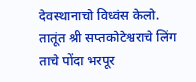देवस्थानाचो विध्वंस केलो. तातूंत श्री सप्तकोटेश्वराचे लिंग ताचे पोंदा भरपूर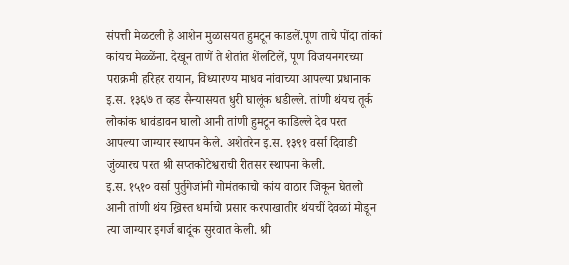संपत्ती मेळटली हे आशेन मुळासयत हुमटून काडलें.पूण ताचे पोंदा तांकां कांयच मेळ्ळेंना. देखून ताणें ते शेतांत शेंलटिलें, पूण विजयनगरच्या पराक्रमी हरिहर रायान, विध्यारण्य माधव नांवाच्या आपल्या प्रधानाक इ.स. १३६७ त व्हड सैन्यासयत धुरी घालूंक धडील्ले. तांणी थंयच तूर्क लोकांक धावंडावन घालो आनी तांणी हुमटून काडिल्ले देव परत आपल्या जाग्यार स्थापन केले. अशेतरेन इ.स. १३९१ वर्सा दिवाडी जुंव्यारच परत श्री सप्तकोटेश्वराची रीतसर स्थापना केली.
इ.स. १५१० वर्सा पुर्तुगेजांनी गोमंतकाचो कांय वाठार जिकून घेतलो आनी तांणी थंय ख्रिस्त धर्माचो प्रसार करपाखातीर थंयचीं देवळां मोडून त्या जाग्यार इगर्ज बादूंक सुरवात केली. श्री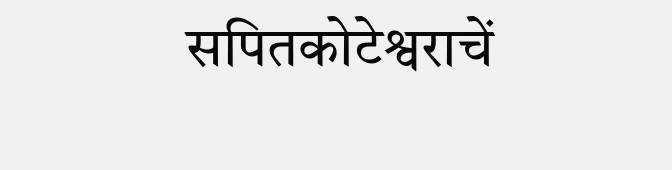सपितकोटेश्वराचें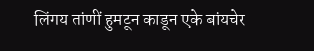लिंगय तांणीं हुमटून काडून एके बांयचेर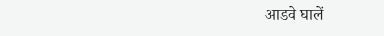आडवे घालें